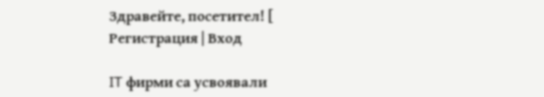Здравейте, посетител! [ Регистрация | Вход

IT фирми са усвоявали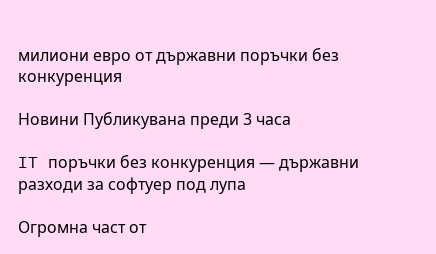милиони евро от държавни поръчки без конкуренция

Новини Публикувана преди 3 часа

IT поръчки без конкуренция — държавни разходи за софтуер под лупа

Огромна част от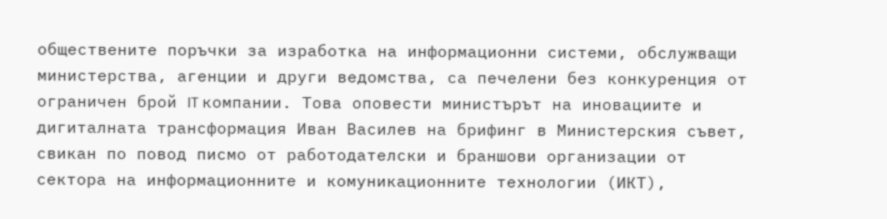обществените поръчки за изработка на информационни системи, обслужващи министерства, агенции и други ведомства, са печелени без конкуренция от ограничен брой IT компании. Това оповести министърът на иновациите и дигиталната трансформация Иван Василев на брифинг в Министерския съвет, свикан по повод писмо от работодателски и браншови организации от сектора на информационните и комуникационните технологии (ИКТ),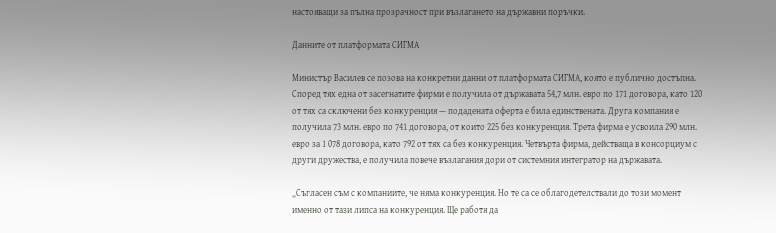настояващи за пълна прозрачност при възлагането на държавни поръчки.

Данните от платформата СИГМА

Министър Василев се позова на конкретни данни от платформата СИГМА, която е публично достъпна. Според тях една от засегнатите фирми е получила от държавата 54,7 млн. евро по 171 договора, като 120 от тях са сключени без конкуренция — подадената оферта е била единствената. Друга компания е получила 73 млн. евро по 741 договора, от които 225 без конкуренция. Трета фирма е усвоила 290 млн. евро за 1 078 договора, като 792 от тях са без конкуренция. Четвърта фирма, действаща в консорциум с други дружества, е получила повече възлагания дори от системния интегратор на държавата.

„Съгласен съм с компаниите, че няма конкуренция. Но те са се облагодетелствали до този момент именно от тази липса на конкуренция. Ще работя да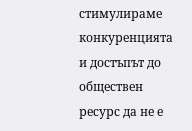стимулираме конкуренцията и достъпът до обществен ресурс да не е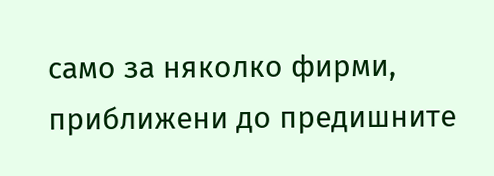само за няколко фирми, приближени до предишните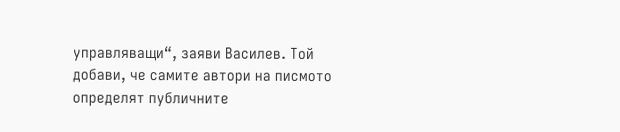управляващи“, заяви Василев. Той добави, че самите автори на писмото определят публичните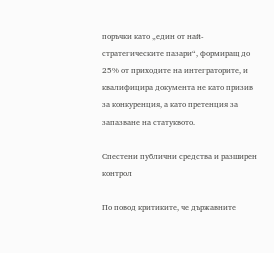поръчки като „един от най-стратегическите пазари“, формиращ до 25% от приходите на интеграторите, и квалифицира документа не като призив за конкуренция, а като претенция за запазване на статуквото.

Спестени публични средства и разширен контрол

По повод критиките, че държавните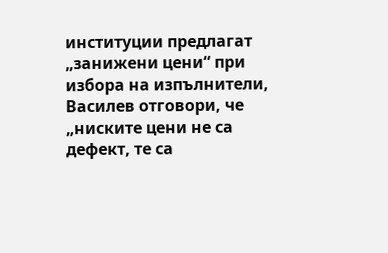институции предлагат „занижени цени“ при избора на изпълнители, Василев отговори, че „ниските цени не са дефект, те са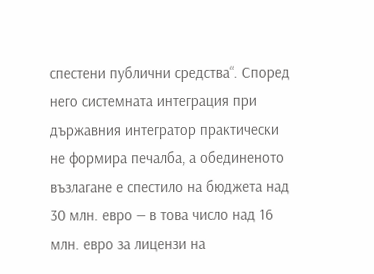спестени публични средства“. Според него системната интеграция при държавния интегратор практически не формира печалба, а обединеното възлагане е спестило на бюджета над 30 млн. евро — в това число над 16 млн. евро за лицензи на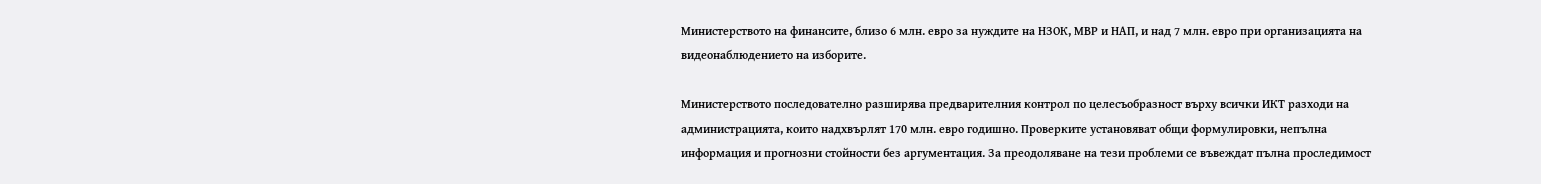Министерството на финансите, близо 6 млн. евро за нуждите на НЗОК, МВР и НАП, и над 7 млн. евро при организацията на видеонаблюдението на изборите.

Министерството последователно разширява предварителния контрол по целесъобразност върху всички ИКТ разходи на администрацията, които надхвърлят 170 млн. евро годишно. Проверките установяват общи формулировки, непълна информация и прогнозни стойности без аргументация. За преодоляване на тези проблеми се въвеждат пълна проследимост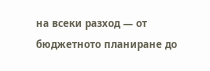на всеки разход — от бюджетното планиране до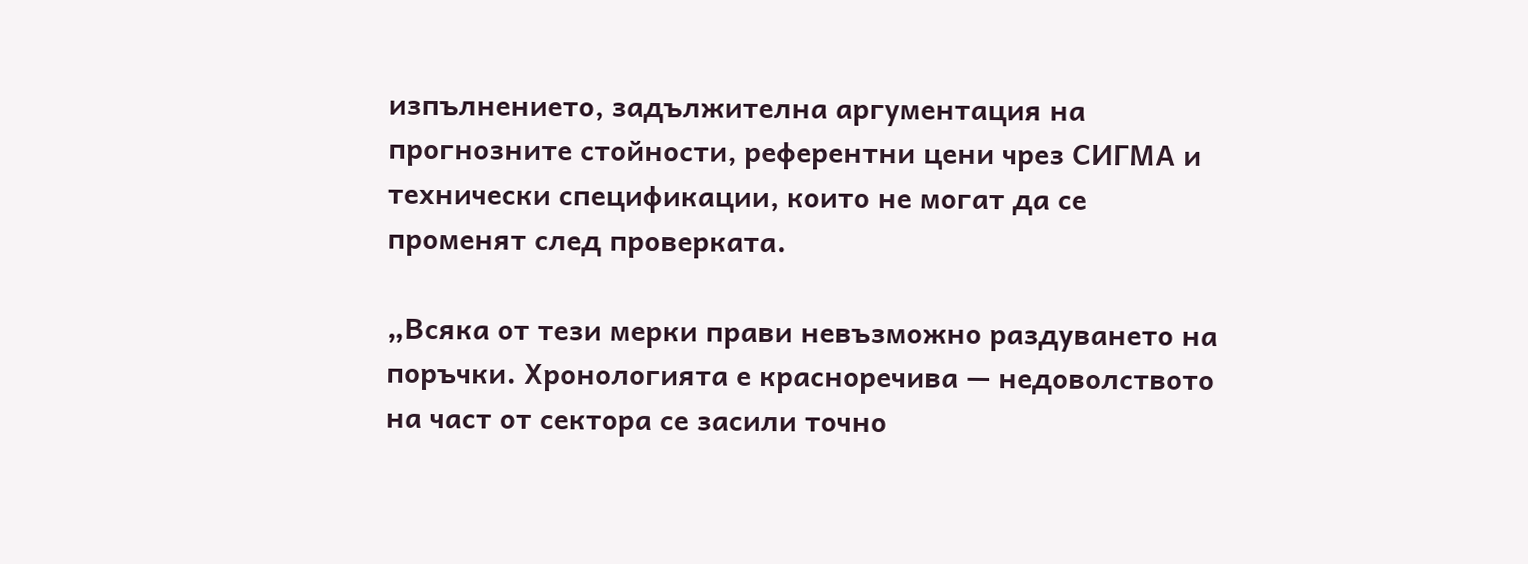изпълнението, задължителна аргументация на прогнозните стойности, референтни цени чрез СИГМА и технически спецификации, които не могат да се променят след проверката.

„Всяка от тези мерки прави невъзможно раздуването на поръчки. Хронологията е красноречива — недоволството на част от сектора се засили точно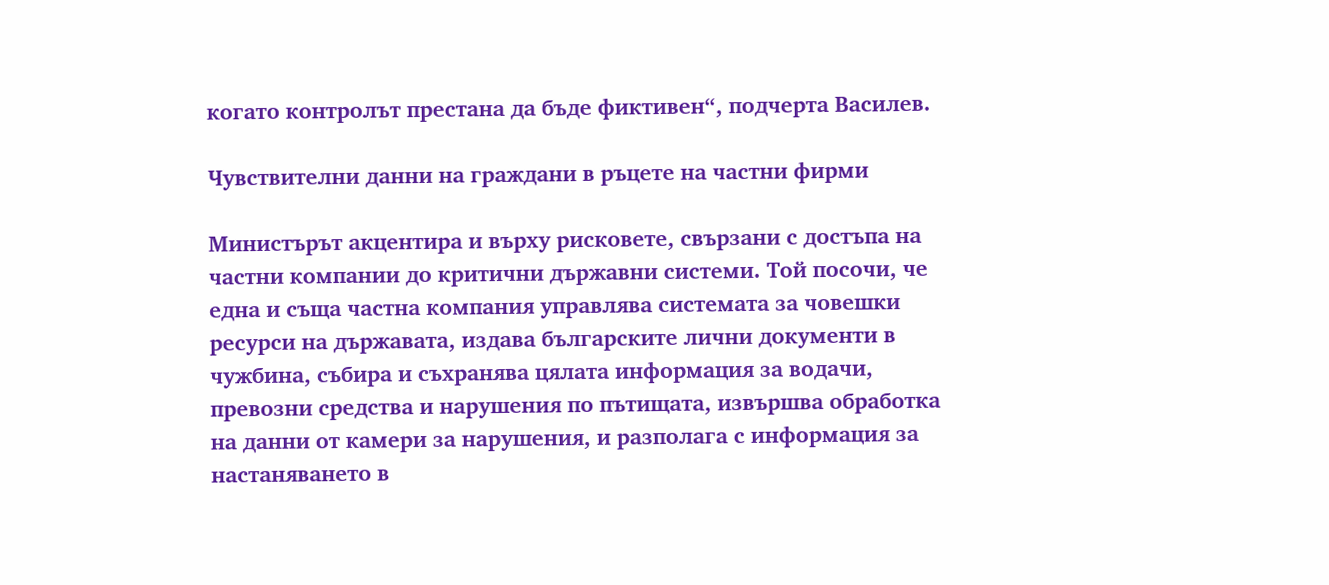когато контролът престана да бъде фиктивен“, подчерта Василев.

Чувствителни данни на граждани в ръцете на частни фирми

Министърът акцентира и върху рисковете, свързани с достъпа на частни компании до критични държавни системи. Той посочи, че една и съща частна компания управлява системата за човешки ресурси на държавата, издава българските лични документи в чужбина, събира и съхранява цялата информация за водачи, превозни средства и нарушения по пътищата, извършва обработка на данни от камери за нарушения, и разполага с информация за настаняването в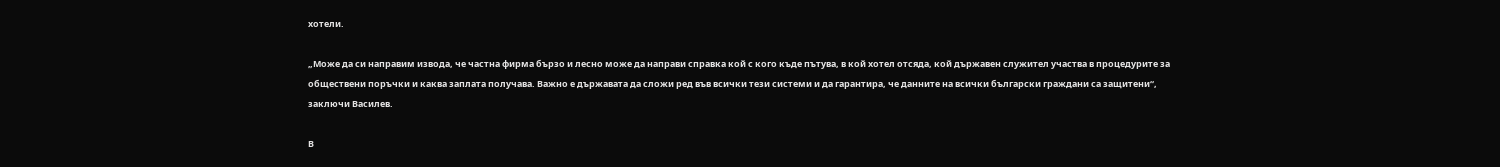хотели.

„Може да си направим извода, че частна фирма бързо и лесно може да направи справка кой с кого къде пътува, в кой хотел отсяда, кой държавен служител участва в процедурите за обществени поръчки и каква заплата получава. Важно е държавата да сложи ред във всички тези системи и да гарантира, че данните на всички български граждани са защитени“, заключи Василев.

В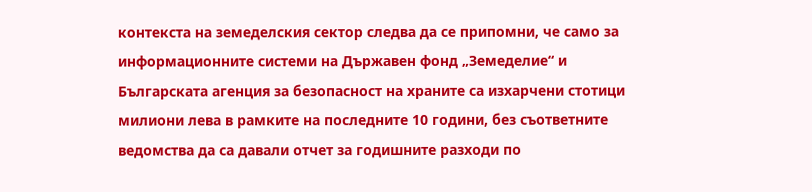контекста на земеделския сектор следва да се припомни, че само за информационните системи на Държавен фонд „Земеделие“ и Българската агенция за безопасност на храните са изхарчени стотици милиони лева в рамките на последните 10 години, без съответните ведомства да са давали отчет за годишните разходи по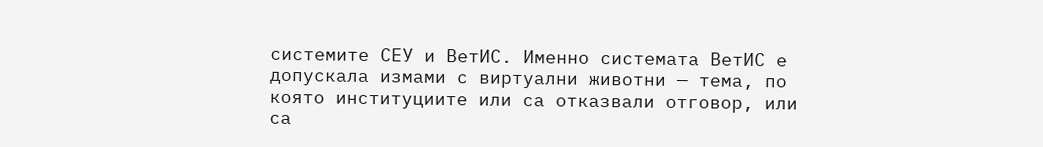системите СЕУ и ВетИС. Именно системата ВетИС е допускала измами с виртуални животни — тема, по която институциите или са отказвали отговор, или са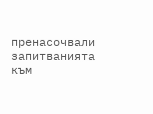пренасочвали запитванията към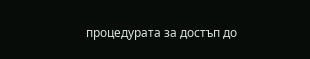процедурата за достъп до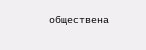обществена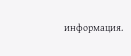информация.